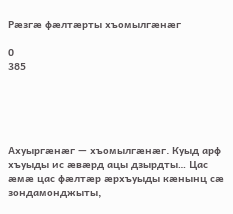Рæзгæ фæлтæрты хъомылгæнæг

0
385





Ахуыргæнæг — хъомылгæнæг. Куыд арф хъуыды ис æвæрд ацы дзырдты… Цас æмæ цас фæлтæр æрхъуыды кæнынц сæ зондамонджыты,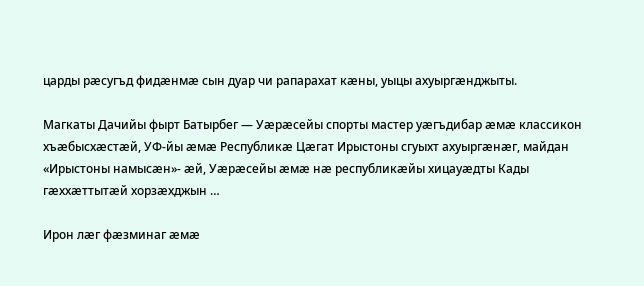царды рæсугъд фидæнмæ сын дуар чи рапарахат кæны, уыцы ахуыргæнджыты.

Магкаты Дачийы фырт Батырбег — Уæрæсейы спорты мастер уæгъдибар æмæ классикон хъæбысхæстæй, УФ-йы æмæ Республикæ Цæгат Ирыстоны сгуыхт ахуыргæнæг, майдан «Ирыстоны намысæн»- æй, Уæрæсейы æмæ нæ республикæйы хицауæдты Кады гæххæттытæй хорзæхджын …

Ирон лæг фæзминаг æмæ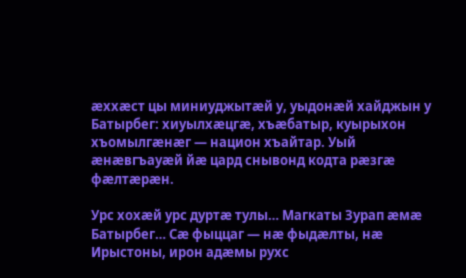æххæст цы миниуджытæй у, уыдонæй хайджын у Батырбег: хиуылхæцгæ, хъæбатыр, куырыхон хъомылгæнæг — национ хъайтар. Уый æнæвгъауæй йæ цард снывонд кодта рæзгæ фæлтæрæн.

Урс хохæй урс дуртæ тулы… Магкаты Зурап æмæ Батырбег… Сæ фыццаг — нæ фыдæлты, нæ Ирыстоны, ирон адæмы рухс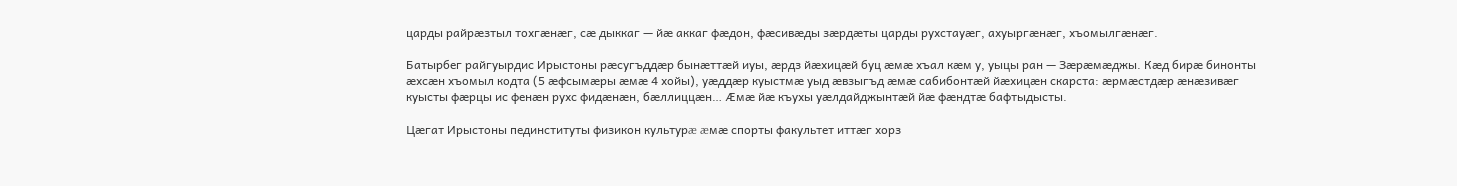царды райрæзтыл тохгæнæг, сæ дыккаг — йæ аккаг фæдон, фæсивæды зæрдæты царды рухстауæг, ахуыргæнæг, хъомылгæнæг.

Батырбег райгуырдис Ирыстоны рæсугъддæр бынæттæй иуы, æрдз йæхицæй буц æмæ хъал кæм у, уыцы ран — Зæрæмæджы. Кæд бирæ бинонты æхсæн хъомыл кодта (5 æфсымæры æмæ 4 хойы), уæддæр куыстмæ уыд æвзыгъд æмæ сабибонтæй йæхицæн скарста: æрмæстдæр æнæзивæг куысты фæрцы ис фенæн рухс фидæнæн, бæллиццæн… Æмæ йæ къухы уæлдайджынтæй йæ фæндтæ бафтыдысты.

Цæгат Ирыстоны пединституты физикон культурæ æмæ спорты факультет иттæг хорз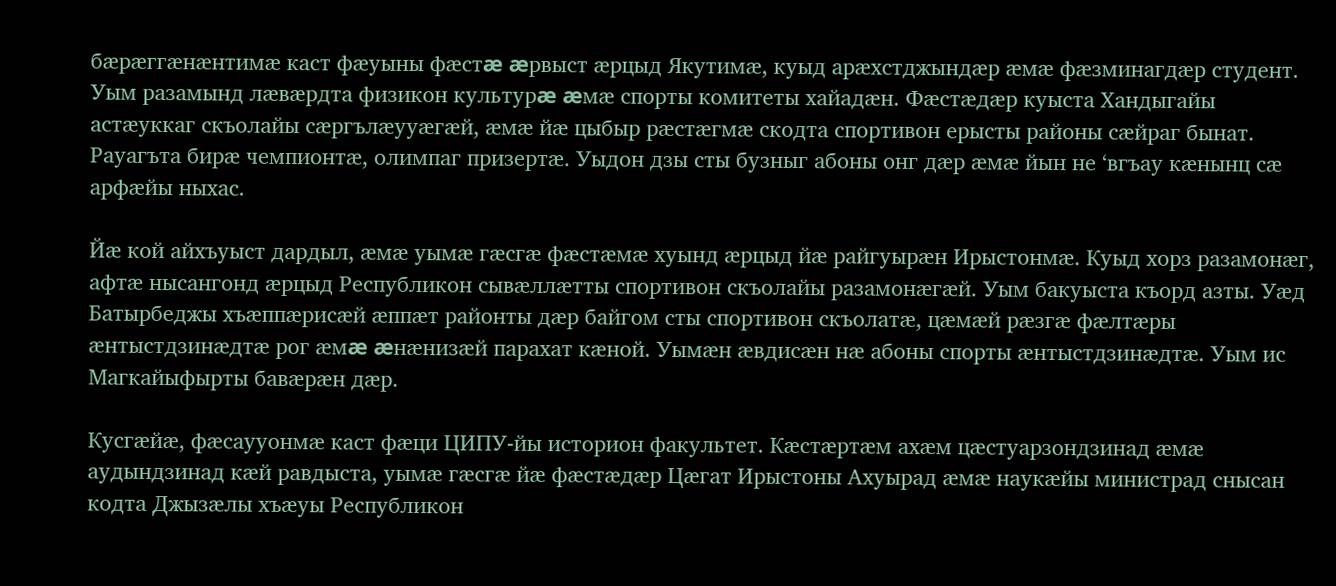бæрæггæнæнтимæ каст фæуыны фæстæ æрвыст æрцыд Якутимæ, куыд арæхстджындæр æмæ фæзминагдæр студент. Уым разамынд лæвæрдта физикон культурæ æмæ спорты комитеты хайадæн. Фæстæдæр куыста Хандыгайы астæуккаг скъолайы сæргълæууæгæй, æмæ йæ цыбыр рæстæгмæ скодта спортивон ерысты районы сæйраг бынат. Рауагъта бирæ чемпионтæ, олимпаг призертæ. Уыдон дзы сты бузныг абоны онг дæр æмæ йын не ‘вгъау кæнынц сæ арфæйы ныхас.

Йæ кой айхъуыст дардыл, æмæ уымæ гæсгæ фæстæмæ хуынд æрцыд йæ райгуырæн Ирыстонмæ. Куыд хорз разамонæг, афтæ нысангонд æрцыд Республикон сывæллæтты спортивон скъолайы разамонæгæй. Уым бакуыста къорд азты. Уæд Батырбеджы хъæппæрисæй æппæт районты дæр байгом сты спортивон скъолатæ, цæмæй рæзгæ фæлтæры æнтыстдзинæдтæ рог æмæ æнæнизæй парахат кæной. Уымæн æвдисæн нæ абоны спорты æнтыстдзинæдтæ. Уым ис Магкайыфырты бавæрæн дæр.

Кусгæйæ, фæсаууонмæ каст фæци ЦИПУ-йы историон факультет. Кæстæртæм ахæм цæстуарзондзинад æмæ аудындзинад кæй равдыста, уымæ гæсгæ йæ фæстæдæр Цæгат Ирыстоны Ахуырад æмæ наукæйы министрад снысан кодта Джызæлы хъæуы Республикон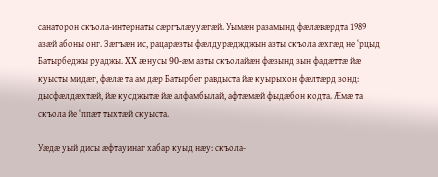санаторон скъола-интернаты сæргълæууæгæй. Уымæн разамынд фæлæвæрдта 1989 азæй абоны онг. Зæгъæн ис, рацарæзты фæлдурæджджын азты скъола æхгæд не ‘рцыд Батырбеджы руаджы. XX æнусы 90-æм азты скъолайæн фæзынд зын фадæттæ йæ куысты мидæг, фæлæ та ам дæр Батырбег равдыста йæ куырыхон фæлтæрд зонд: дысфæлдæхтæй, йæ кусджытæ йæ алфамбылай, афтæмæй фыдæбон кодта. Æмæ та скъола йе ‘ппæт тыхтæй скуыста.

Уæдæ уый дисы æфтауинаг хабар куыд нæу: скъола-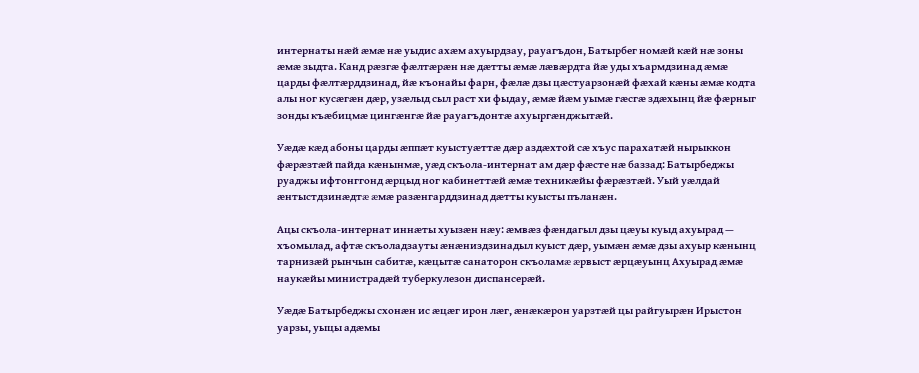интернаты нæй æмæ нæ уыдис ахæм ахуырдзау, рауагъдон, Батырбег номæй кæй нæ зоны æмæ зыдта. Канд рæзгæ фæлтæрæн нæ дæтты æмæ лæвæрдта йæ уды хъармдзинад æмæ царды фæлтæрддзинад, йæ къонайы фарн, фæлæ дзы цæстуарзонæй фæхай кæны æмæ кодта алы ног кусæгæн дæр, узæлыд сыл раст хи фыдау, æмæ йæм уымæ гæсгæ здæхынц йæ фæрныг зонды къæбицмæ цингæнгæ йæ рауагъдонтæ ахуыргæнджытæй.

Уæдæ кæд абоны царды æппæт куыстуæттæ дæр аздæхтой сæ хъус парахатæй нырыккон фæрæзтæй пайда кæнынмæ, уæд скъола-интернат ам дæр фæсте нæ баззад: Батырбеджы руаджы ифтонггонд æрцыд ног кабинеттæй æмæ техникæйы фæрæзтæй. Уый уæлдай æнтыстдзинæдтæ æмæ разæнгарддзинад дæтты куысты пъланæн.

Ацы скъола-интернат иннæты хуызæн нæу: æмвæз фæндагыл дзы цæуы куыд ахуырад — хъомылад, афтæ скъоладзауты æнæниздзинадыл куыст дæр, уымæн æмæ дзы ахуыр кæнынц тарнизæй рынчын сабитæ, кæцытæ санаторон скъоламæ æрвыст æрцæуынц Ахуырад æмæ наукæйы министрадæй туберкулезон диспансерæй.

Уæдæ Батырбеджы схонæн ис æцæг ирон лæг, æнæкæрон уарзтæй цы райгуырæн Ирыстон уарзы, уыцы адæмы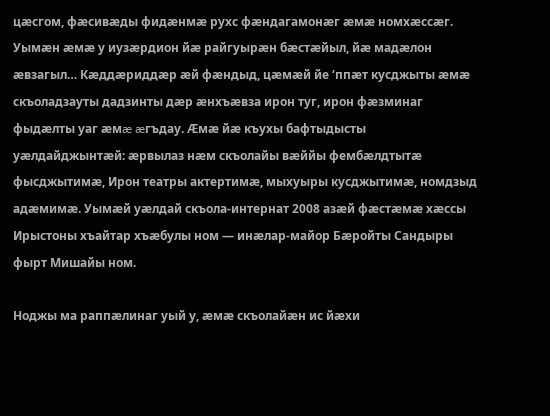цæсгом, фæсивæды фидæнмæ рухс фæндагамонæг æмæ номхæссæг. Уымæн æмæ у иузæрдион йæ райгуырæн бæстæйыл, йæ мадæлон æвзагыл… Кæддæриддæр æй фæндыд, цæмæй йе ‘ппæт кусджыты æмæ скъоладзауты дадзинты дæр æнхъæвза ирон туг, ирон фæзминаг фыдæлты уаг æмæ æгъдау. Æмæ йæ къухы бафтыдысты уæлдайджынтæй: æрвылаз нæм скъолайы вæййы фембæлдтытæ фысджытимæ, Ирон театры актертимæ, мыхуыры кусджытимæ, номдзыд адæмимæ. Уымæй уæлдай скъола-интернат 2008 азæй фæстæмæ хæссы Ирыстоны хъайтар хъæбулы ном — инæлар-майор Бæройты Сандыры фырт Мишайы ном.

Ноджы ма раппæлинаг уый у, æмæ скъолайæн ис йæхи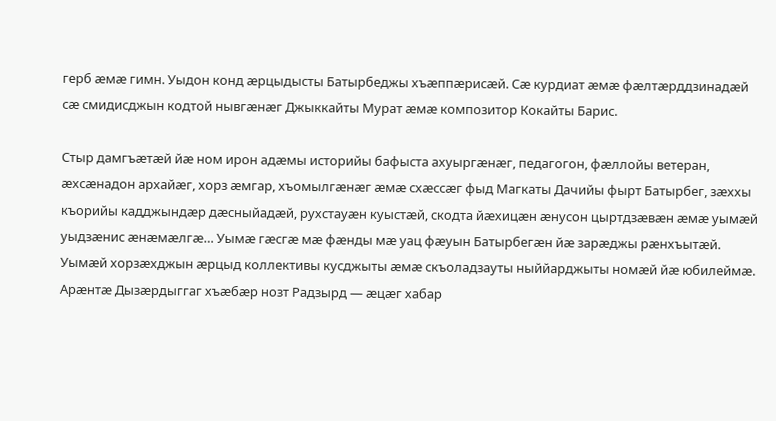герб æмæ гимн. Уыдон конд æрцыдысты Батырбеджы хъæппæрисæй. Сæ курдиат æмæ фæлтæрддзинадæй сæ смидисджын кодтой нывгæнæг Джыккайты Мурат æмæ композитор Кокайты Барис.

Стыр дамгъæтæй йæ ном ирон адæмы историйы бафыста ахуыргæнæг, педагогон, фæллойы ветеран, æхсæнадон архайæг, хорз æмгар, хъомылгæнæг æмæ схæссæг фыд Магкаты Дачийы фырт Батырбег, зæххы къорийы кадджындæр дæсныйадæй, рухстауæн куыстæй, скодта йæхицæн æнусон цыртдзæвæн æмæ уымæй уыдзæнис æнæмæлгæ… Уымæ гæсгæ мæ фæнды мæ уац фæуын Батырбегæн йæ зарæджы рæнхъытæй. Уымæй хорзæхджын æрцыд коллективы кусджыты æмæ скъоладзауты ныййарджыты номæй йæ юбилеймæ. Арæнтæ Дызæрдыггаг хъæбæр нозт Радзырд — æцæг хабар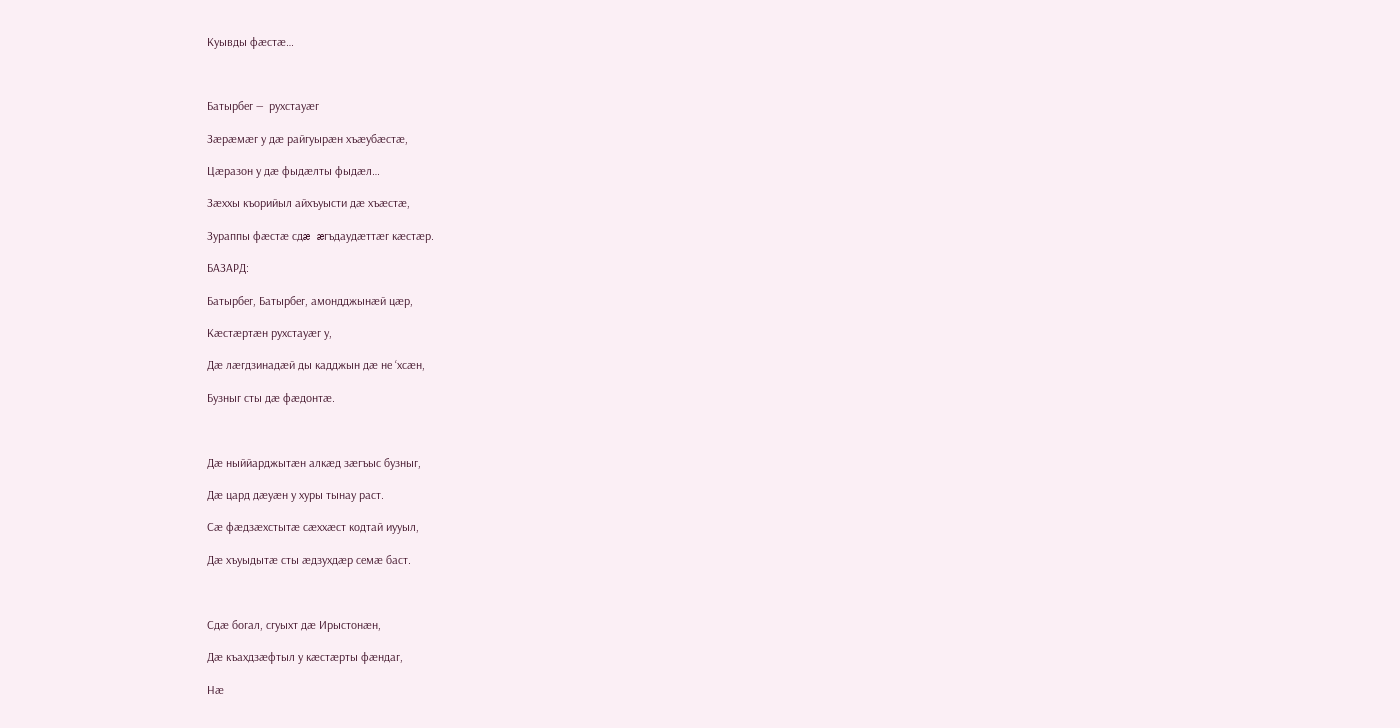Куывды фæстæ…



Батырбег —  рухстауæг

Зæрæмæг у дæ райгуырæн хъæубæстæ,

Цæразон у дæ фыдæлты фыдæл…

Зæххы къорийыл айхъуысти дæ хъæстæ,

Зураппы фæстæ сдæ æгъдаудæттæг кæстæр.

БАЗАРД:

Батырбег, Батырбег, амондджынæй цæр,

Кæстæртæн рухстауæг у,

Дæ лæгдзинадæй ды кадджын дæ не ‘хсæн,

Бузныг сты дæ фæдонтæ.



Дæ ныййарджытæн алкæд зæгъыс бузныг,

Дæ цард дæуæн у хуры тынау раст.

Сæ фæдзæхстытæ сæххæст кодтай иууыл,

Дæ хъуыдытæ сты æдзухдæр семæ баст.



Сдæ богал, сгуыхт дæ Ирыстонæн,

Дæ къахдзæфтыл у кæстæрты фæндаг,

Нæ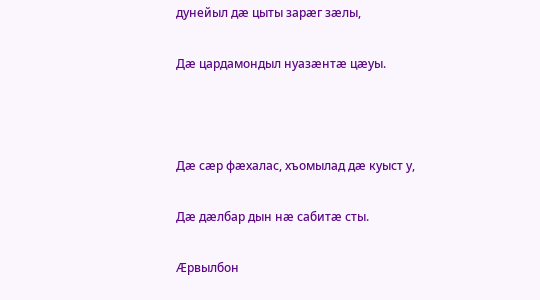дунейыл дæ цыты зарæг зæлы,

Дæ цардамондыл нуазæнтæ цæуы.



Дæ сæр фæхалас, хъомылад дæ куыст у,

Дæ дæлбар дын нæ сабитæ сты.

Æрвылбон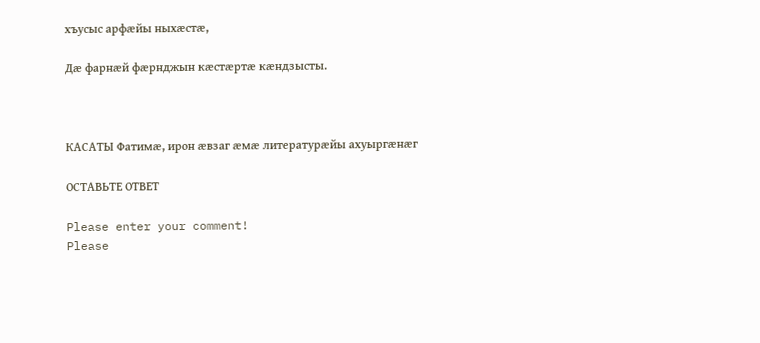хъусыс арфæйы ныхæстæ,

Дæ фарнæй фæрнджын кæстæртæ кæндзысты.



КАСАТЫ Фатимæ, ирон æвзаг æмæ литературæйы ахуыргæнæг

ОСТАВЬТЕ ОТВЕТ

Please enter your comment!
Please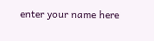enter your name here